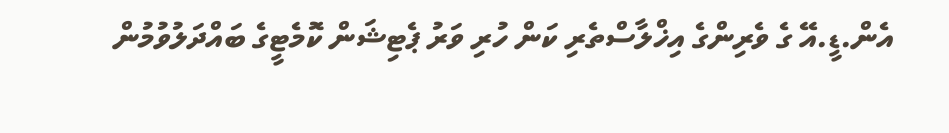އެން.ޑީ.އޭ ގެ ވެރިންގެ އިޚްލާސްތެރި ކަން ހުރި ވަރު ޕެޓިޝަން ކޮމެޓީގެ ބައްދަލުވުމުން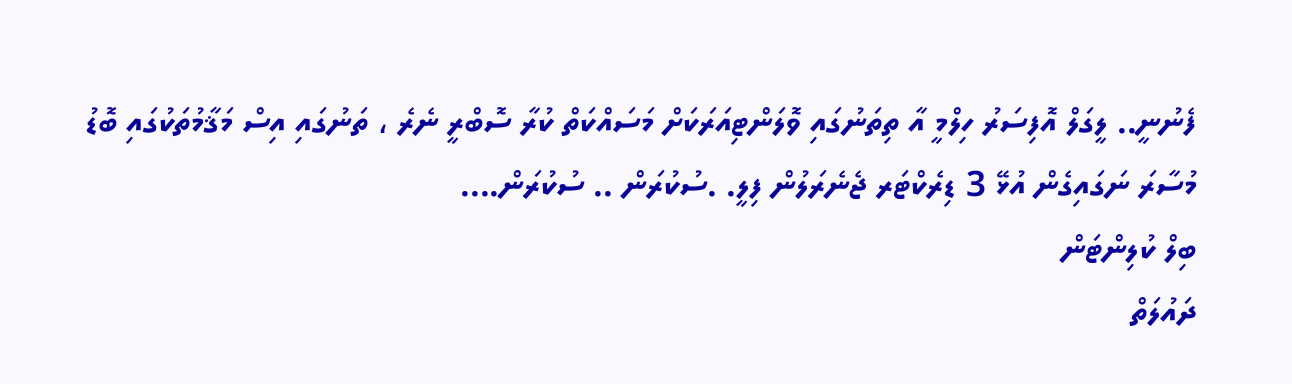ފެނުނީ.. ލީގަލް އޮފިސަރު ހިލްމީ އާ ތިތަނުގައި ވޮލަންޓިއަރަކަށް މަސައްކަތް ކުރާ ސޮބްރީ ނެރެ ، ތަނުގައި އިސް މަޤާމުތަކުގައި ބޮޑު މުސާރަ ނަގައިގެން އުޅޭ 3 ޑިރެކްޓަރ ޖެނެރަލުން ފިލީ. .ސުކުރަން .. ސުކުރަން....
ބިލް ކުލިންޓަން
ދައުލަތް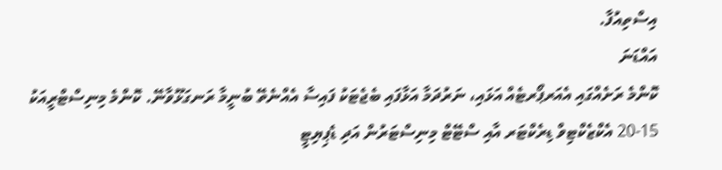އިސްތިއުފާ.
އައްޑަނަ
ކޮންމެ ރަށެއްގައި އެއަރޕޯރޓެއް އަޅައި، ނަރުދަމާ އަޅާފައި ބެޖެޓަކު ފައިސާ އެއްނެތޭ ބުނީމާ ރަނގަޅޫވާނޭ. ކޮންމެ މިނިސްޓްރީއަކު 15-20 އެކްޒެކްޓިވް ޑިރެކްޓަރ އާއި ސްޓޭޓް މިނިސްޓަރުން އަދި ޑެޕިޔިޓީ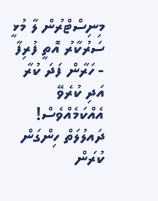މިނިސްޓްރުން ލާ މުޅީ ސަރުކާރު އޮތީ ފުރިފާ - ހަރާން ފަދަ ކުރާ އަދި ކުރެވޭ އެއްކަމެއްވެސް! ދައލުލަތް ހިންގަން ކުރަން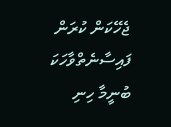ޖެހޭކަން ކުރަން ފައިސާނެތްވާހަކަ ބުނީމާ ހިނި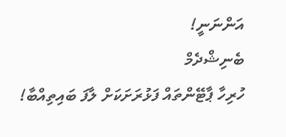އަންނަނީ!
ބެނިޝްދެމް
ހުރިހާ ޕާޓޭންތައް ފަޅުރަށަކަށް ލާފަ ބައިތިއްބާ!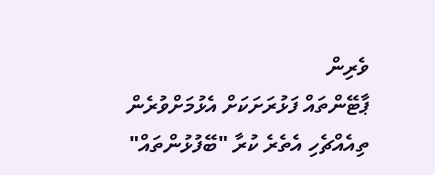ވެރިން
ޕާޓޭންތައް ފަޅުރަށަކަށް އެޅުމަށްވުރެން ތިއެއްޗެހި އެތެރެ ކުރާ "ބޭފުޅުންތައް"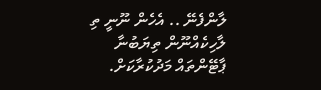ލާންފެނޭ .. އެހެން ނޫނީ ތި ލާހިކެއްނޫން ތިޔަބުނާ ޕާޓޭންތައް މަދުކުރާކަށް.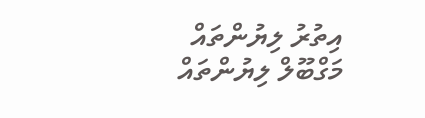އިތުރު ލިޔުންތައް
މަގްބޫލް ލިޔުންތައް